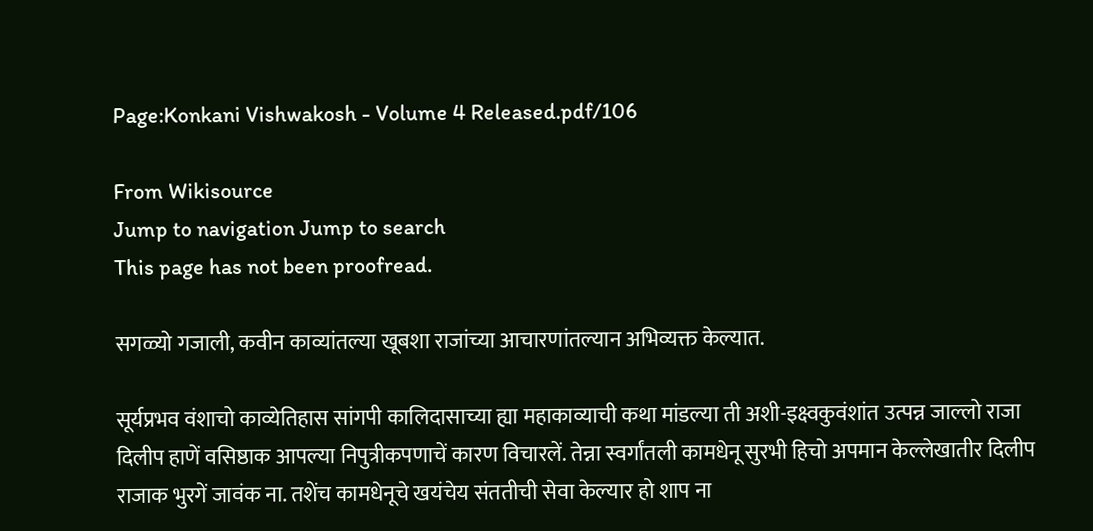Page:Konkani Vishwakosh - Volume 4 Released.pdf/106

From Wikisource
Jump to navigation Jump to search
This page has not been proofread.

सगळ्यो गजाली, कवीन काव्यांतल्या खूबशा राजांच्या आचारणांतल्यान अभिव्यक्त केल्यात.

सूर्यप्रभव वंशाचो काव्येतिहास सांगपी कालिदासाच्या ह्या महाकाव्याची कथा मांडल्या ती अशी-इक्ष्वकुवंशांत उत्पन्न जाल्लो राजा दिलीप हाणें वसिष्ठाक आपल्या निपुत्रीकपणाचें कारण विचारलें. तेन्ना स्वर्गांतली कामधेनू सुरभी हिचो अपमान केल्लेखातीर दिलीप राजाक भुरगें जावंक ना. तशेंच कामधेनूचे खयंचेय संततीची सेवा केल्यार हो शाप ना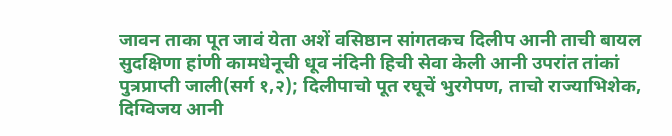जावन ताका पूत जावं येता अशें वसिष्ठान सांगतकच दिलीप आनी ताची बायल सुदक्षिणा हांणी कामधेनूची धूव नंदिनी हिची सेवा केली आनी उपरांत तांकां पुत्रप्राप्ती जाली(सर्ग १,२); दिलीपाचो पूत रघूचें भुरगेपण, ताचो राज्याभिशेक, दिग्विजय आनी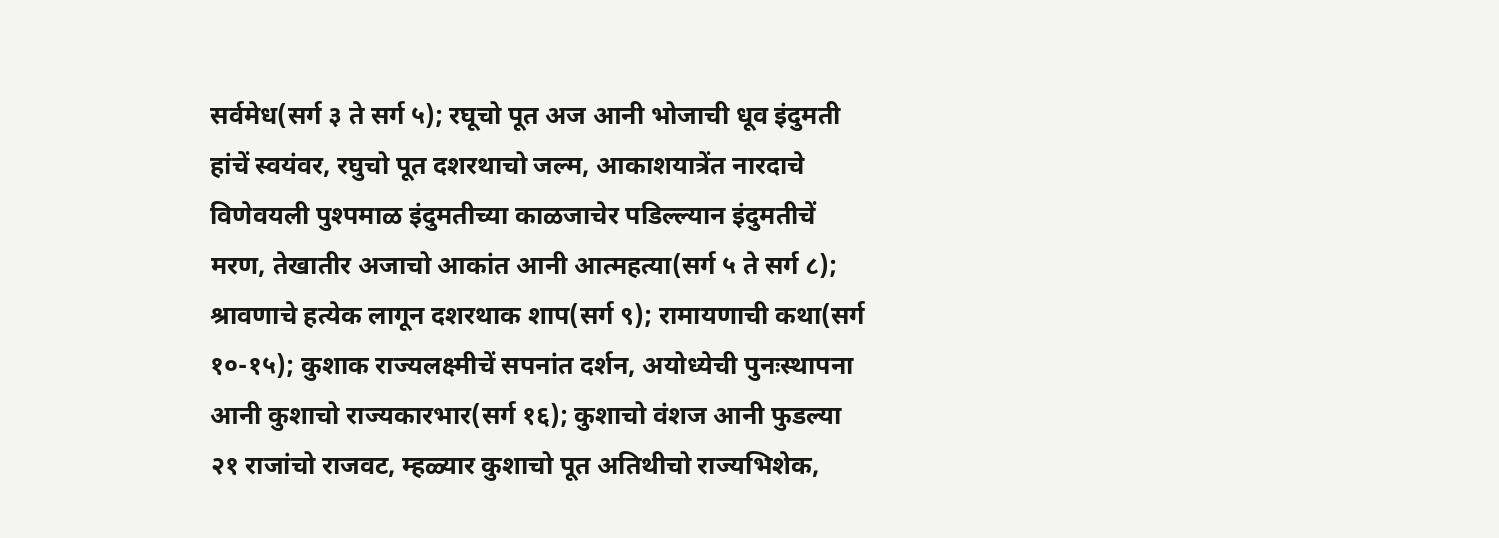सर्वमेध(सर्ग ३ ते सर्ग ५); रघूचो पूत अज आनी भोजाची धूव इंदुमती हांचें स्वयंवर, रघुचो पूत दशरथाचो जल्म, आकाशयात्रेंत नारदाचे विणेवयली पुश्पमाळ इंदुमतीच्या काळजाचेर पडिल्ल्यान इंदुमतीचें मरण, तेखातीर अजाचो आकांत आनी आत्महत्या(सर्ग ५ ते सर्ग ८); श्रावणाचे हत्येक लागून दशरथाक शाप(सर्ग ९); रामायणाची कथा(सर्ग १०-१५); कुशाक राज्यलक्ष्मीचें सपनांत दर्शन, अयोध्येची पुनःस्थापना आनी कुशाचो राज्यकारभार(सर्ग १६); कुशाचो वंशज आनी फुडल्या २१ राजांचो राजवट, म्हळ्यार कुशाचो पूत अतिथीचो राज्यभिशेक,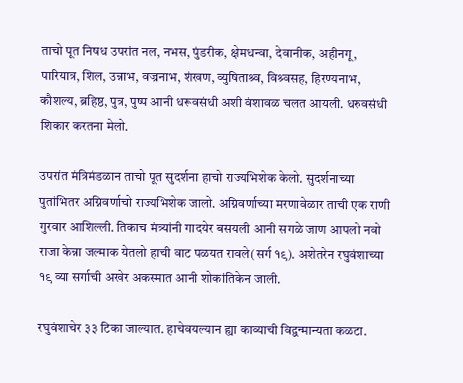ताचो पूत निषध उपरांत नल, नभस, पुंडरीक, क्षेमधन्वा, देवानीक, अहीनगू, पारियात्र, शिल, उन्नाभ, वज्रनाभ, शंखण, व्युषिताश्र्व, विश्र्वसह, हिरण्यनाभ, कौशल्य, ब्रहिष्ठ, पुत्र, पुष्प आनी धरूवसंधी अशी वंशावळ चलत आयली. धरुवसंधी शिकार करतना मेलो.

उपरांत मंत्रिमंडळान ताचो पूत सुदर्शना हाचो राज्यभिशेक केलो. सुदर्शनाच्या पुतांभितर अग्निवर्णाचो राज्यभिशेक जालो. अग्निवर्णाच्या मरणावेळार ताची एक राणी गुरवार आशिल्ली. तिकाच मंत्र्यांनी गादयेर बसयली आनी सगळे जाण आपलो नवो राजा केन्ना जल्माक येतलो हाची वाट पळयत रावले(सर्ग १९). अशेतरेन रघुवंशाच्या १९ व्या सर्गाची अखेर अकस्मात आनी शोकांतिकेन जाली.

रघुवंशाचेर ३३ टिका जाल्यात. हाचेवयल्यान ह्या काव्याची विद्वन्मान्यता कळटा.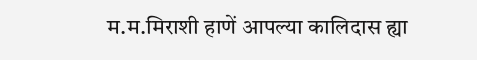म.म.मिराशी हाणें आपल्या कालिदास ह्या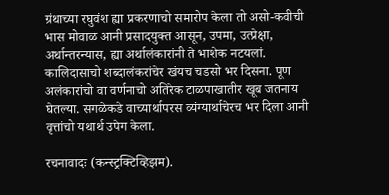ग्रंथाच्या रघुवंश ह्या प्रकरणाचो समारोप केला तो असो-कवीची भास मोवाळ आनी प्रसादयुक्त आसून, उपमा, उत्प्रेक्षा, अर्थान्तरन्यास, ह्या अर्थालंकारांनी ते भाशेक नटयलां. कालिदासाचो शब्दालंकरांचेर खंयच चडसो भर दिसना. पूण अलंकारांचो वा वर्णनाचो अतिरेक टाळपाखातीर खूब जतनाय घेतल्या. सगळेकडे वाच्यार्थापरस व्यंग्यार्थाचेरच भर दिला आनी वृत्तांचो यथार्थ उपेग केला.

रचनावादः (कन्स्ट्रक्टिव्हिझम).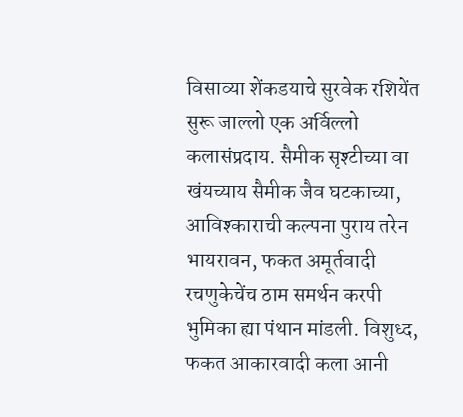विसाव्या शेंकडयाचे सुरवेक रशियेंत सुरू जाल्लो एक अर्विल्लो कलासंप्रदाय. सैमीक सृश्टीच्या वा खंयच्याय सैमीक जैव घटकाच्या, आविश्काराची कल्पना पुराय तरेन भायरावन, फकत अमूर्तवादी रचणुकेचेंच ठाम समर्थन करपी भुमिका ह्या पंथान मांडली. विशुध्द, फकत आकारवादी कला आनी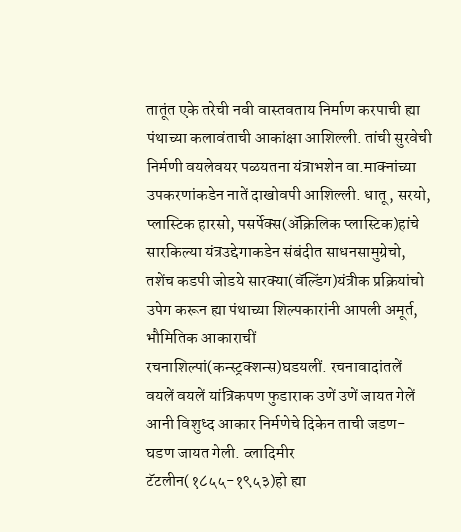तातूंत एके तरेची नवी वास्तवताय निर्माण करपाची ह्या पंथाच्या कलावंताची आकांक्षा आशिल्ली. तांची सुरवेची निर्मणी वयलेवयर पळयतना यंत्राभशेन वा.माक्नांच्या उपकरणांकडेन नातें दाखोवपी आशिल्ली. धातू, सरयो, प्लास्टिक हारसो, पसर्पेक्स(ॲक्रिलिक प्लास्टिक)हांचे सारकिल्या यंत्रउद्देगाकडेन संबंदीत साधनसामुग्रेचो, तशेंच कडपी जोडये सारक्या(वॅल्डिंग)यंत्रीक प्रक्रियांचो उपेग करून ह्या पंथाच्या शिल्पकारांनी आपली अमूर्त, भौमितिक आकाराचीं रचनाशिल्पां(कन्स्ट्रक्शन्स)घडयलीं. रचनावादांतलें वयलें वयलें यांत्रिकपण फुडाराक उणें उणें जायत गेलें आनी विशुध्द आकार निर्मणेचे दिकेन ताची जडण-घडण जायत गेली. व्लादिमीर टॅटलीन(१८५५-१९५३)हो ह्या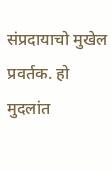संप्रदायाचो मुखेल प्रवर्तक. हो मुदलांत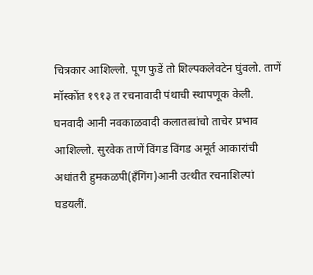चित्रकार आशिल्लो. पूण फुडें तो शिल्पकलेवटेन घुंवलो. ताणें मॉस्कोंत १९१३ त रचनावादी पंथाची स्थापणूक केली. घनवादी आनी नवकाळवादी कलातत्वांचो ताचेर प्रभाव आशिल्लो. सुरवेक ताणें विंगड विंगड अमूर्त आकारांची अधांतरी हुमकळपी(हँगिंग)आनी उत्थीत रचनाशिल्पां घडयलीं.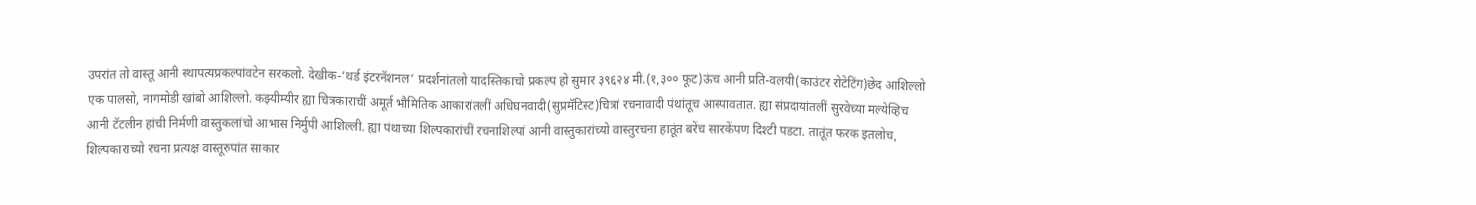उपरांत तो वास्तू आनी स्थापत्यप्रकल्पांवटेन सरकलो. देखीक-‘थर्ड इंटरनॅशनल’ प्रदर्शनांतलो यादस्तिकाचो प्रकल्प हो सुमार ३९६२४ मी.(१,३०० फूट)ऊंच आनी प्रति-वलयी(काउंटर रोटेटिंग)छेद आशिल्लो एक पालसो, नागमोडी खांबो आशिल्लो. कझ्यीम्यीर ह्या चित्रकाराचीं अमूर्त भौमितिक आकारांतलीं अधिघनवादी(सुप्रमॅटिस्ट)चित्रां रचनावादी पंथांतूच आस्पावतात. ह्या संप्रदायांतलीं सुरवेच्या मल्येव्हिच आनी टॅटलीन हांची निर्मणी वास्तुकलांचो आभास निर्मुपी आशिल्ली. ह्या पंथाच्या शिल्पकारांचीं रचनाशिल्पां आनी वास्तुकारांच्यो वास्तुरचना हातूंत बरेंच सारकेंपण दिश्टी पडटा. तातूंत फरक इतलोच, शिल्पकाराच्यो रचना प्रत्यक्ष वास्तूरुपांत साकार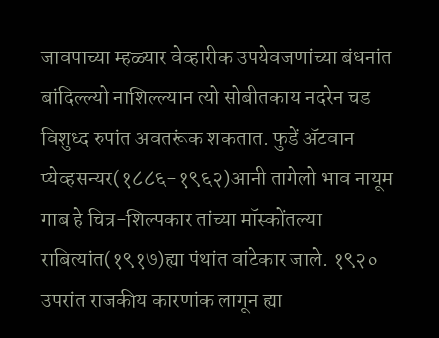जावपाच्या म्हळ्यार वेव्हारीक उपयेवजणांच्या बंधनांत बांदिल्ल्यो नाशिल्ल्यान त्यो सोबीतकाय नदरेन चड विशुध्द रुपांत अवतरूंक शकतात. फुडें ॲटवान प्येव्हसन्यर(१८८६-१९६२)आनी तागेलो भाव नायूम गाब हे चित्र-शिल्पकार तांच्या मॉस्कोंतल्या राबित्यांत(१९१७)ह्या पंथांत वांटेकार जाले. १९२० उपरांत राजकीय कारणांक लागून ह्या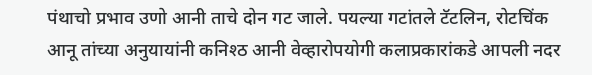पंथाचो प्रभाव उणो आनी ताचे दोन गट जाले. पयल्या गटांतले टॅटलिन, रोटचिंक आनू तांच्या अनुयायांनी कनिश्ठ आनी वेव्हारोपयोगी कलाप्रकारांकडे आपली नदर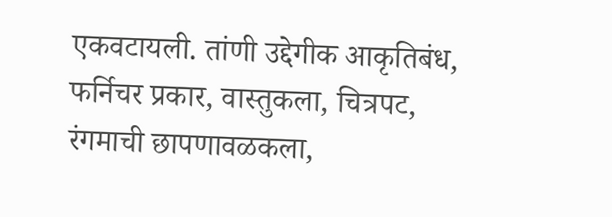एकवटायली. तांणी उद्देगीक आकृतिबंध, फर्निचर प्रकार, वास्तुकला, चित्रपट, रंगमाची छापणावळकला,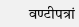वण्टीपत्रां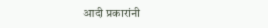आदी प्रकारांनी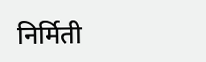निर्मिती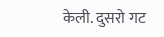केली. दुसरो गट